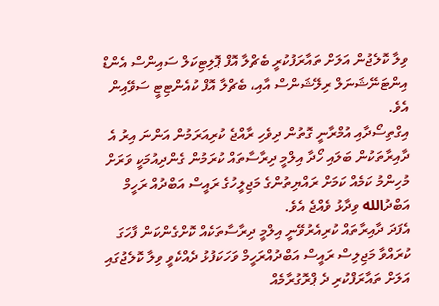ވިލާ ކޮލެޖުން އަލަށް ތައާރަފުކުރީ ބެޗްލާ އޮފް ޕޮލިޓިކަލް ސައިންސް އެންޑް އިންޓަނޭޝަނަލް ރިލޭޝަންސް އާއި، ބެޗްލާ އޮފް ކުއެންޓިޓީ ސަވޭއިން އެވެ.
އިގްތިސޯދާއި އުމްރާނީ ގޮތުން ދިވެހި ރާއްޖެ ކުރިއަރަމުން އަންނަ އިރު އެ ދާއިރާތަކުން ބަލައި ހޯދާ އިލްމީ ދިރާސާތައް ކުރަމުން ގެންދިއުމަކީ ވަރަށް މުހިންމު ކަމެއް ކަމަށް ރައްޔިތުންގެ މަޖިލީހުގެ ރައީސް އަބްދުއް ރަހީމް އަބްދުالله ވިދާޅު ވެއްޖެ އެވެ.
އެފަދަ ދާއިރާތައް ކުރިއެރުވޭނީ އިލްމީ ދިރާސާތަކެއް ކޮށްގެންކަން ފާހަގަ ކުރައްވާ މަޖިލިސް ރައީސް އަބްދުއްރަހީމް ވަހަކަފުޅު ދެއްކެވީ ވިލާ ކޮލެޖުގައި އަލަށް ތައާރަފްކުރި ދެ ޕްރޮގުރާމެއް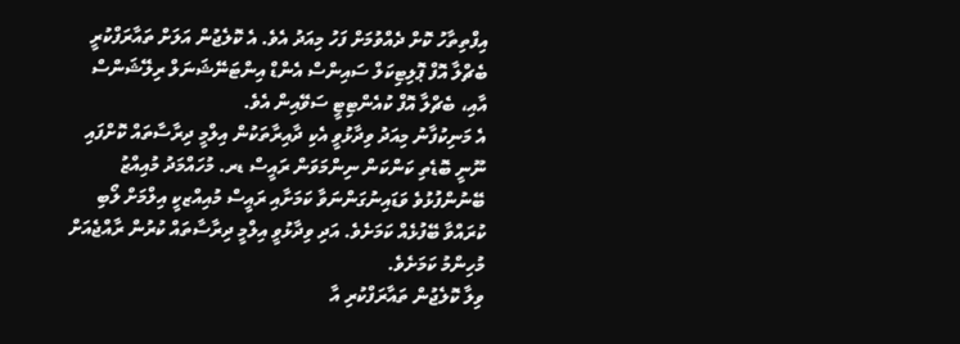އިފްތިތާހު ކޮށް ދެއްވުމަށް ފަހު މިއަދު އެވެ. އެ ކޮލެޖުން އަލަށް ތައާރަފްކުރީ ބެޗްލާ އޮފް ޕޮލިޓިކަލް ސައިންސް އެންޑް އިންޓަނޭޝަނަލް ރިލޭޝަންސް އާއި، ބެޗްލާ އޮފް ކުއެންޓިޓީ ސަވޭއިން އެވެ.
އެ މަނިކުފާނު މިއަދު ވިދާޅުވީ އެކި ދާއިރާތަކުން އިލްމީ ދިރާސާތައް ކޮށްފައި ނޫނީ ބޮޑެތި ކަންކަން ނިންމަވަން ރައީސް ޑރ. މުހައްމަދު މުއިއްޒު ބޭނުންފުޅުވެ ވަޑައިނުގަންނަވާ ކަމަށާއި ރައީސް މުއިއްޒކީ އިލްމަށް ލޯބި ކުރައްވާ ބޭފުޅެއް ކަމަށެވެ. އަދި ވިދާޅުވީ އިލްމީ ދިރާސާތައް ކުރުން ރާއްޖެއަށް މުހިންމު ކަމަށެވެ.
ވިލާ ކޮލެޖުން ތައާރަފްކުރި އާ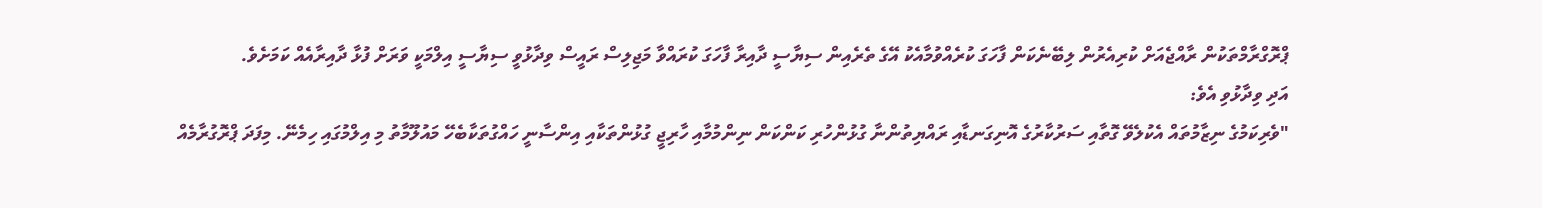ޕްރޮގްރާމްތަކުން ރާއްޖެއަށް ކުރިއެރުން ލިބޭނެކަން ފާހަގަ ކުރެއްވުމާއެކު އޭގެ ތެރެއިން ސިޔާސީ ދާއިރާ ފާހަގަ ކުރައްވާ މަޖިލިސް ރައީސް ވިދާޅުވީ ސިޔާސީ އިލްމަކީ ވަރަށް ފުޅާ ދާއިރާއެއް ކަމަށެވެ.
އަދި ވިދާޅުވި އެވެ:
"ވެރިކަމުގެ ނިޒާމުތައް އެކުލެވޭ ގޮތާއި ސަރުކާރުގެ އޮނިގަނޑާއި ރައްޔިތުންނާ ގުޅުންހުރި ކަންކަން ނިންމުމާއި ހާރިޖީ ގުޅުންތަކާއި އިންސާނީ ހައްގުތަކާބެހޭ މައުލޫމާތު މި އިލްމުގައި ހިމެނޭ. މިފަދަ ޕްރޮގުރާމެއް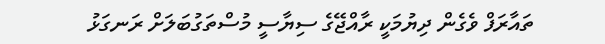ތައާރަފް ވެގެން ދިޔުމަކީ ރާއްޖޭގެ ސިޔާސީ މުސްތަގުބަލަށް ރަނގަޅު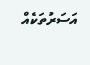އަސަރުތަކެއް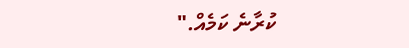ކުރާނެ ކަމެއް."